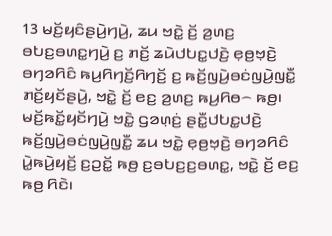13 ꤗꤢꤩ꤬ꤟꤢꤨꤔꤣꤧ꤬ꤚꤣꤧ꤬, ꤘꤣ ꤠꤢꤧ꤭ ꤢꤩ꤬ ꤤ꤬ꤛꤢ꤬ ꤋꤝꤢ꤬ꤋꤛꤢ꤭ꤚꤣꤧ꤬ ꤢ꤬ ꤊꤢꤩ꤬ ꤘꤣꤧꤓꤝꤢ꤭ꤓꤢꤧ꤬ ꤕ꤫ꤥ꤬ꤠ꤫ꤢꤧ꤬ ꤋꤚꤤꤖꤢꤨ ꤒꤣ꤬ꤖꤚꤢꤩ꤬ꤖꤚꤢꤩ꤬ ꤢ꤬ ꤒꤢꤩ꤬ꤜꤣꤧ꤬ꤋꤢꤦꤜꤣꤧ꤬ꤜꤢꤪ꤭ ꤊꤢꤩ꤬ꤟꤢꤩꤔꤣꤧ꤬, ꤠꤢꤧ꤭ ꤢꤩ꤬ ꤕꤢ꤬ ꤤ꤬ꤛꤢ꤬ ꤒꤣ꤬ꤖꤥ꤮ ꤒꤥ꤬꤯ ꤗꤢꤩ꤬ꤒꤢꤩ꤭ꤟꤢꤩꤚꤣꤧ꤬ ꤠꤢꤧ꤭ ꤞꤤꤛ꤫ꤢꤦ꤬ ꤔꤢꤪ꤭ꤓꤝꤢ꤭ꤓꤢꤧ꤬ ꤒꤢꤩ꤬ꤜꤣꤧ꤬ꤋꤢꤦꤜꤣꤧ꤬ꤜꤢꤪ꤭ ꤘꤣ ꤠꤢꤧ꤭ ꤕ꤫ꤥ꤬ꤠ꤫ꤢꤧ꤬ ꤋꤚꤤꤖꤢꤨ ꤣꤧ꤭ꤒꤣꤧ꤬ꤟꤢꤩ꤬ ꤢ꤬ꤑꤢꤩ꤭ ꤒꤥ꤬ ꤢ꤬ꤋꤝꤢ꤬ꤢ꤬ꤋꤛꤢ꤭, ꤠꤢꤧ꤭ ꤢꤩ꤬ ꤕꤢ꤬ ꤒꤥ꤬ ꤖꤢꤧ꤯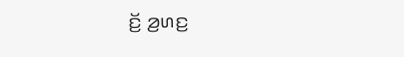ꤢꤩ꤬ ꤤ꤬ꤛꤢ꤬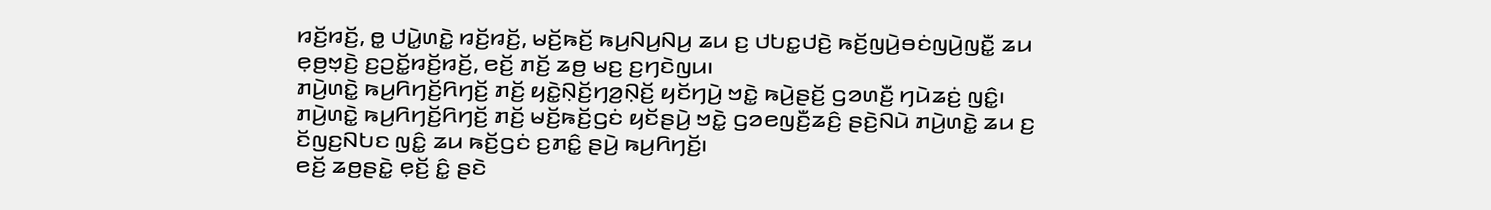ꤙꤢꤩ꤬ꤙꤢꤩ꤬, ꤥ꤭ ꤓꤣꤧ꤭ꤛꤢꤧ꤭ ꤙꤢꤩ꤬ꤙꤢꤩ꤬, ꤗꤢꤩ꤬ꤒꤢꤩ꤬ ꤒꤣ꤬ꤡꤣ꤬ꤡꤣ꤬ ꤘꤣ ꤢ꤬ ꤓꤝꤢ꤭ꤓꤢꤧ꤬ ꤒꤢꤩ꤬ꤜꤣꤧ꤬ꤋꤢꤦꤜꤣꤧ꤬ꤜꤢꤪ꤭ ꤘꤣ ꤕ꤫ꤥ꤬ꤠ꤫ꤢꤧ꤬ ꤢ꤬ꤑꤢꤩ꤭ꤙꤢꤩ꤬ꤙꤢꤩ꤬, ꤕꤢꤩ꤬ ꤊꤢꤩ꤬ ꤘꤥ꤬ ꤗꤢ꤬ ꤢ꤬ꤚꤢꤧꤜꤣ꤯
ꤊꤣꤧ꤬ꤛꤢꤧ꤭ ꤒꤣ꤬ꤖꤚꤢꤩ꤬ꤖꤚꤢꤩ꤬ ꤊꤢꤩ꤬ ꤟꤢꤧ꤭ꤡ꤫ꤢꤩ꤬ꤚꤤ꤬ꤡ꤫ꤢꤩ꤬ ꤟꤢꤩꤚꤣꤧ꤬ ꤠꤢꤧ꤭ ꤒꤣꤧ꤬ꤔꤢꤩ꤬ ꤞꤤꤛꤢꤪ꤬ ꤚꤣꤧꤘꤢꤦ꤬ ꤜꤢꤨ꤭꤯ ꤊꤣꤧ꤬ꤛꤢꤧ꤭ ꤒꤣ꤬ꤖꤚꤢꤩ꤬ꤖꤚꤢꤩ꤬ ꤊꤢꤩ꤬ ꤗꤢꤩ꤬ꤒꤢꤩ꤬ꤞꤢꤦ ꤟꤢꤩꤔꤣꤧ꤬ ꤠꤢꤧ꤭ ꤞꤤꤕꤜꤢꤪ꤬ꤘꤢꤨ꤬ ꤔꤢꤧ꤬ꤡꤣꤧ ꤊꤣꤧ꤬ꤛꤢꤧ꤭ ꤘꤣ ꤢ꤬ ꤢꤩꤜꤢ꤬ꤡꤝꤢ ꤜꤢꤨ꤭ ꤘꤣ ꤒꤢꤩ꤬ꤞꤢꤦ ꤢ꤬ꤊꤢꤨ꤭ ꤔꤣꤧ꤬ ꤒꤣ꤬ꤖꤚꤢꤩ꤬꤯
ꤕꤢꤩ꤬ ꤘꤥ꤬ꤔꤢꤧ꤭ ꤕ꤫ꤢꤩ꤬ ꤢꤨ꤭ ꤔꤢꤧ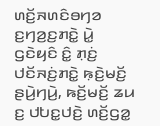ꤛꤢꤩ꤬ꤏꤛꤢꤨꤋꤚꤤ ꤢ꤬ꤚꤤ꤬ꤢ꤬ꤊꤢꤧ꤭ ꤣꤧ꤭ ꤞꤢꤧꤟꤢꤨ ꤢꤨ꤭ ꤊ꤫ꤢꤦ꤬ ꤓꤢꤩꤏꤢꤦ꤬ꤊꤢꤧ꤭ ꤒ꤫ꤢꤧ꤬ꤗꤢꤩ꤬ ꤔꤣꤧ꤬ꤚꤣꤧ꤬, ꤒꤢꤩ꤬ꤗꤢꤩ꤬ ꤘꤣ ꤢ꤬ ꤓꤝꤢ꤭ꤓꤢꤧ꤬ ꤛꤢꤩ꤬ꤞꤤ꤭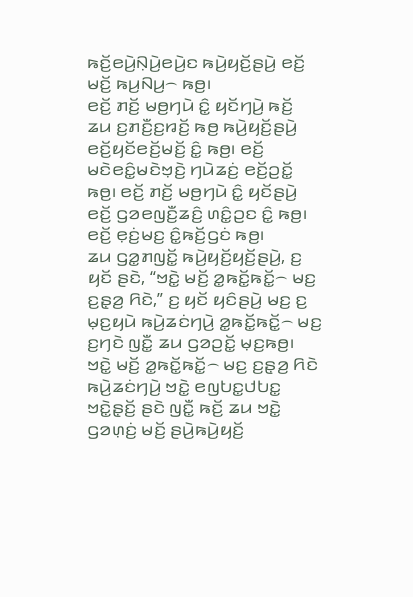ꤒꤢꤩ꤬ꤕꤣꤧ꤬ꤡ꤫ꤣꤧ꤬ꤕꤣꤧ꤬ꤢ ꤒꤣꤧ꤬ꤟꤢꤩ꤬ꤔꤣꤧ꤬ ꤕꤢꤩ꤬ ꤗꤢꤩ꤬ ꤒꤣ꤬ꤡꤣ꤬꤮ ꤒꤥ꤬꤯
ꤕꤢꤩ꤬ ꤊꤢꤩ꤬ ꤗꤥ꤬ꤚꤣꤧ ꤢꤨ꤭ ꤟꤢꤩꤚꤣꤧ꤬ ꤒꤢꤩ꤬ ꤘꤣ ꤢ꤬ꤊꤢꤪ꤬ꤢ꤬ꤙꤢꤩ꤬ ꤒꤥ꤬ ꤒꤣꤧ꤬ꤟꤢꤩ꤬ꤔꤣꤧ꤬ ꤕꤢꤩ꤬ꤟꤢꤩꤕꤢꤩ꤬ꤗꤢꤩ꤬ ꤢꤨ꤭ ꤒꤥ꤬꤯ ꤕꤢꤩ꤬ ꤗꤢꤧꤕꤢꤨ꤭ꤗꤢꤧꤠ꤫ꤢꤧ꤬ ꤚꤣꤧꤘꤢꤦ꤬ ꤕꤢꤩ꤬ꤑꤢꤩ꤭ ꤒꤥ꤬꤯ ꤕꤢꤩ꤬ ꤊꤢꤩ꤬ ꤗꤥ꤬ꤚꤣꤧ ꤢꤨ꤭ ꤟꤢꤩꤔꤣꤧ꤬ ꤕꤢꤩ꤬ ꤞꤤꤕꤜꤢꤪ꤬ꤘꤢꤨ꤬ ꤛꤢꤨ꤭ꤑꤢ ꤢꤨ꤭ ꤒꤥ꤬꤯ ꤕꤢꤩ꤬ ꤕ꤫ꤢꤦ꤬ꤗꤢ꤬ ꤢꤨ꤭ꤒꤢꤩ꤬ꤞꤢꤦ ꤒꤥ꤬꤯
ꤘꤣ ꤞꤤ꤭ꤊꤜꤢꤩ꤭ ꤒꤣꤧ꤬ꤟꤢꤩ꤬ꤟꤢꤩ꤬ꤔꤣꤧ꤬, ꤢ꤬ ꤟꤢꤩ ꤔꤢꤧ, “ꤠꤢꤧ꤭ ꤗꤢꤩ꤬ ꤤ꤭ꤒꤢꤩ꤭ꤒꤢꤩ꤭꤮ ꤗꤢ꤬ ꤢ꤬ꤔ꤫ꤤ꤬ ꤖꤢꤧ,” ꤢ꤬ ꤟꤢꤩ ꤟꤢꤨꤔꤣꤧ꤬ ꤗꤢ꤬ ꤢ꤬ ꤗ꤫ꤢ꤬ꤟꤣꤧ ꤒꤣꤧ꤬ꤘꤢꤦꤚꤣꤧ꤬ ꤤ꤭ꤒꤢꤩ꤭ꤒꤢꤩ꤭꤮ ꤗꤢ꤬ ꤢ꤬ꤚꤢꤧ ꤜꤢꤪ꤭ ꤘꤣ ꤞꤤꤑꤢꤩ꤭ ꤗ꤫ꤢ꤬ꤒꤥ꤬꤯ ꤠꤢꤧ꤭ ꤗꤢꤩ꤬ ꤤ꤭ꤒꤢꤩ꤭ꤒꤢꤩ꤭꤮ ꤗꤢ꤬ ꤢ꤬ꤔ꤫ꤤ꤬ ꤖꤢꤧ ꤒꤣꤧ꤬ꤘꤢꤦꤚꤣꤧ꤬ ꤠꤢꤧ꤭ ꤕꤜꤝꤢ꤭ꤓꤝꤢ꤭ ꤠꤢꤧ꤭ꤔ꤫ꤢꤩ꤬ ꤔꤢꤧ ꤜꤢꤪ꤭ ꤒꤢꤩ꤬ ꤘꤣ ꤠꤢꤧ꤭ ꤞꤤꤛ꤫ꤢꤦ꤬ ꤗꤢꤩ꤬ ꤔꤣꤧ꤬ꤒꤣꤧ꤬ꤟꤢꤩ꤬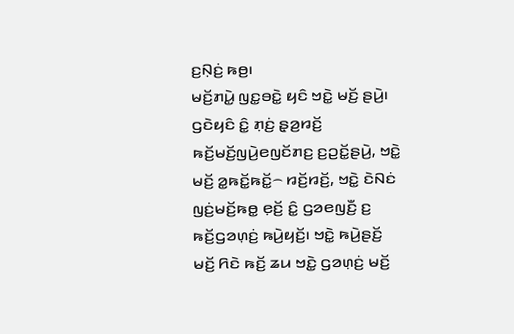ꤢ꤬ꤡ꤫ꤢꤦ꤬ ꤒꤥ꤬꤯
ꤗꤢꤩ꤬ꤊꤣꤧ꤭ ꤜꤢ꤭ꤋꤢꤧ꤭ ꤟꤢꤨ ꤠꤢꤧ꤭ ꤗꤢꤩ꤬ ꤔꤣꤧ꤬꤯ ꤞꤢꤧꤟꤢꤨ ꤢꤨ꤭ ꤊ꤫ꤢꤦ꤬ ꤔ꤫ꤤ꤬ꤙꤢꤩ꤬ ꤒꤢꤩ꤬ꤗꤢꤩ꤬ꤜꤣꤧ꤬ꤕꤜꤢꤩꤊꤢ꤬ ꤢ꤬ꤑꤢꤩ꤭ꤔꤣꤧ꤬, ꤠꤢꤧ꤭ ꤗꤢꤩ꤬ ꤤ꤭ꤒꤢꤩ꤭ꤒꤢꤩ꤭꤮ ꤙꤢꤩ꤬ꤙꤢꤩ꤬, ꤠꤢꤧ꤭ ꤢꤧꤡꤢꤦ ꤜꤢꤦ꤬ꤗꤢꤩ꤬ꤒꤥ꤭ ꤕ꤫ꤢꤩ꤬ ꤢꤨ꤭ ꤞꤤꤕꤜꤢꤪ꤬ ꤢ꤬ ꤒꤢꤩ꤬ꤞꤤꤛ꤫ꤢꤦ꤬ ꤒꤣꤧ꤬ꤟꤢꤩ꤬꤯ ꤠꤢꤧ꤭ ꤒꤣꤧ꤬ꤔꤢꤩ꤬ ꤗꤢꤩ꤬ ꤖꤢꤧ ꤒꤢꤩ꤬ ꤘꤣ ꤠꤢꤧ꤭ ꤞꤤꤛ꤫ꤢꤦ꤬ ꤗꤢꤩ꤬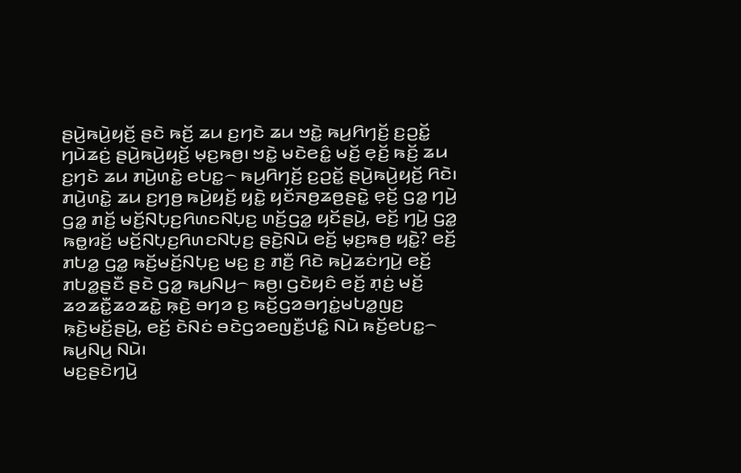ꤔꤣꤧ꤬ꤒꤣꤧ꤬ꤟꤢꤩ꤬ ꤔꤢꤧ ꤒꤢꤩ꤬ ꤘꤣ ꤢ꤬ꤚꤢꤧ ꤘꤣ ꤠꤢꤧ꤭ ꤒꤣ꤬ꤖꤚꤢꤩ꤬ ꤢ꤬ꤑꤢꤩ꤭ ꤚꤣꤧꤘꤢꤦ꤬ ꤔꤣꤧ꤬ꤒꤣꤧ꤬ꤟꤢꤩ꤬ ꤗ꤫ꤢ꤬ꤒꤥ꤬꤯ ꤠꤢꤧ꤭ ꤗꤢꤧꤕꤢꤨ꤭ ꤗꤢꤩ꤬ ꤕ꤫ꤢꤩ꤬ ꤒꤢꤩ꤬ ꤘꤣ ꤢ꤬ꤚꤢꤧ ꤘꤣ ꤊꤣꤧ꤬ꤛꤢꤧ꤭ ꤕꤝꤢ꤭꤮ ꤒꤣ꤬ꤖꤚꤢꤩ꤬ ꤢ꤬ꤑꤢꤩ꤭ ꤔꤣꤧ꤬ꤒꤣꤧ꤬ꤟꤢꤩ꤬ ꤖꤢꤧ꤯
ꤊꤣꤧ꤬ꤛꤢꤧ꤭ ꤘꤣ ꤢ꤬ꤚꤥ꤬ ꤒꤣꤧ꤬ꤟꤢꤩ꤬ ꤟꤢꤧ꤭ ꤟꤢꤩꤏꤥ꤬ꤘꤥ꤬ꤔꤢꤧ꤭ ꤕ꤫ꤢꤩ꤬ ꤞꤤ꤭ ꤚꤣꤧ꤬ ꤞꤤ꤭ ꤊꤢꤩ꤬ ꤗꤢꤩ꤬ꤡꤝ꤫ꤢ꤬ꤖꤛꤢꤡꤝ꤫ꤢ꤬ ꤛꤢꤩ꤬ꤞꤤ꤭ ꤟꤢꤩꤔꤣꤧ꤬, ꤕꤢꤩ꤬ ꤚꤣꤧ꤬ ꤞꤤ꤭ ꤒꤥ꤭ꤙꤢꤩ꤬ ꤗꤢꤩ꤬ꤡꤝ꤫ꤢ꤬ꤖꤛꤢꤡꤝ꤫ꤢ꤬ ꤔꤢꤧ꤬ꤡꤣꤧ ꤕꤢꤩ꤬ ꤗ꤫ꤢ꤬ꤒꤥ꤬ ꤟꤢꤧ꤭? ꤕꤢꤩ꤬ ꤊꤝꤤ꤭ ꤞꤤ꤭ ꤒꤢꤩ꤬ꤗꤢꤩ꤬ꤡꤝ꤫ꤢ꤬ ꤗꤢ꤬ ꤢ꤬ ꤊꤢꤪ꤬ ꤖꤢꤧ ꤒꤣꤧ꤬ꤘꤢꤦꤚꤣꤧ꤬ ꤕꤢꤩ꤬ ꤊꤝꤤ꤭ꤔꤢꤪ ꤔꤢꤧ ꤞꤤ꤭ ꤒꤣ꤬ꤡꤣ꤬꤮ ꤒꤥ꤬꤯ ꤞꤢꤧꤟꤢꤨ ꤕꤢꤩ꤬ ꤊ꤫ꤢꤦ꤬ ꤗꤢꤩ꤬ ꤘꤤꤘꤢꤪ꤭ꤘꤤꤘꤢꤧ꤭ ꤒ꤫ꤢꤧ꤬ ꤋꤚꤤ ꤢ꤬ ꤒꤢꤩ꤬ꤞꤤꤋꤚꤢꤦ꤭ꤗꤝꤤ꤭ꤜꤢ꤬ ꤒ꤫ꤢꤧ꤬ꤗꤢꤩ꤬ꤔꤣꤧ꤬, ꤕꤢꤩ꤬ ꤢꤧꤡꤢꤦ ꤋꤢꤧꤞꤤꤕꤜꤢꤪ꤬ꤓꤢꤨ꤭ ꤡꤣꤧ ꤒꤢꤩ꤬ꤕꤝꤢ꤭꤮ ꤒꤣ꤬ꤡꤣ꤬ ꤡꤣꤧ꤯
ꤗꤢ꤬ꤔꤢꤧꤚꤣꤧ꤬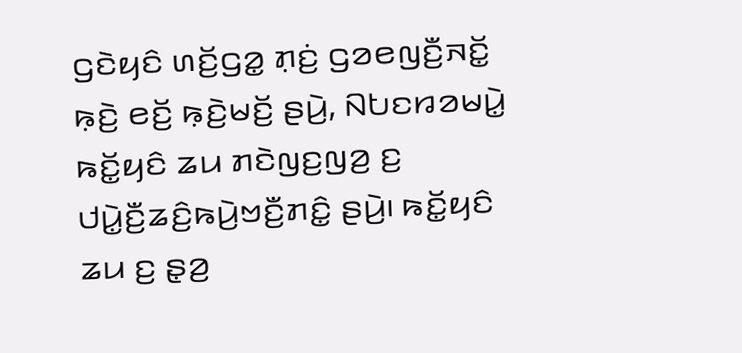ꤞꤢꤧꤟꤢꤨ ꤛꤢꤩ꤬ꤞꤤ꤭ ꤊ꤫ꤢꤦ꤬ ꤞꤤꤕꤜꤢꤪ꤬ꤏꤢꤩ꤭ ꤒ꤫ꤢꤧ꤬ ꤕꤢꤩ꤬ ꤒ꤫ꤢꤧ꤬ꤗꤢꤩ꤬ ꤔꤣꤧ꤬, ꤡꤝꤢꤙꤤꤗꤣꤧ꤭ ꤒꤢꤩ꤭ꤟꤢꤨ ꤘꤣ ꤊꤢꤧꤜꤢ꤬ꤜꤤ꤬ ꤢ꤬ ꤓꤣꤧ꤭ꤢꤪ꤬ꤘꤢꤨ꤬ꤒꤣꤧ꤬ꤠꤢꤪ꤬ꤊꤢꤨ꤭ ꤔꤣꤧ꤬꤯ ꤒꤢꤩ꤭ꤟꤢꤨ ꤘꤣ ꤢ꤬ ꤔ꤫ꤤ꤬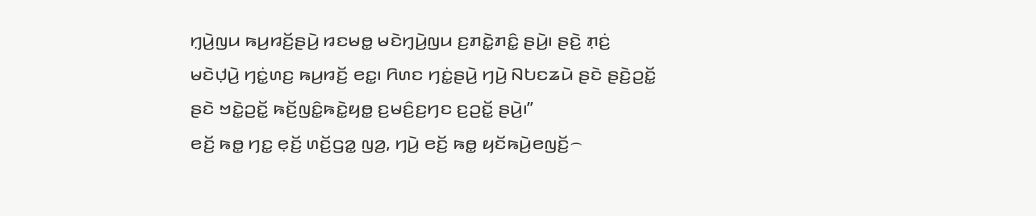ꤚ꤫ꤣꤧ꤬ꤜꤣ ꤒꤣ꤬ꤙꤢꤩ꤬ꤔꤣꤧ꤬ ꤙꤢꤗꤥ꤭ ꤗꤢꤧꤚ꤫ꤣꤧ꤬ꤜꤣ ꤢ꤬ꤊꤢꤧ꤭ꤊꤢꤨ꤭ ꤔꤣꤧ꤬꤯ ꤔꤢꤧ꤬ ꤊ꤫ꤢꤦ꤬ ꤗꤢꤧꤓ꤫ꤣꤧ꤬ ꤚꤢꤦ꤭ꤛꤢ꤬ ꤒꤣ꤬ꤙꤢꤩ꤬ ꤕꤢ꤭꤯ ꤖꤛꤢ ꤚꤢꤦ꤭ꤔꤣꤧ꤬ ꤚꤣꤧ꤬ ꤡꤝꤢꤘꤣꤧ ꤔꤢꤧ ꤔꤢꤧ꤬ꤑꤢꤩ꤭ ꤔꤢꤧ ꤠꤢꤧ꤭ꤑꤢꤩ꤭ ꤒꤢꤩ꤬ꤜꤢꤨ꤭ꤒꤢꤧ꤭ꤟꤥ꤭ ꤢ꤬ꤗꤢꤨ꤬ꤢ꤬ꤚꤢ ꤢ꤬ꤑꤢꤩ꤭ ꤔꤣꤧ꤬꤯”
ꤕꤢꤩ꤬ ꤒꤥ꤭ ꤚꤢ꤭ ꤕ꤫ꤢꤩ꤬ ꤛꤢꤩ꤬ꤞꤤ꤭ ꤜꤤ꤬, ꤚꤣꤧ꤬ ꤕꤢꤩ꤬ ꤒꤥ꤭ ꤟꤢꤩꤒꤣꤧ꤬ꤕꤜꤢꤩ꤬꤮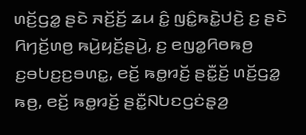ꤛꤢꤩ꤬ꤞꤤ꤭ ꤔꤢꤧ ꤏꤢꤩ꤬ꤢꤩ꤬ ꤘꤣ ꤢꤨ꤭ ꤜꤢꤨ꤭ꤒꤢꤧ꤭ꤓꤢꤧ꤬ ꤢ꤬ ꤔꤢꤧ ꤖꤚꤢꤩ꤬ꤛꤥ꤬ ꤒꤣꤧ꤬ꤟꤢꤩ꤬ꤔꤣꤧ꤬, ꤢ꤬ ꤕꤜꤤ꤭ꤖꤥꤒꤥ꤬ ꤢ꤬ꤋꤝꤢ꤬ꤢ꤬ꤋꤛꤢ꤭, ꤕꤢꤩ꤬ ꤒꤥ꤭ꤙꤢꤩ꤬ ꤔꤢꤪ꤭ꤢꤩ꤬ ꤛꤢꤩ꤬ꤞꤤ꤭ ꤒꤥ꤬, ꤕꤢꤩ꤬ ꤒꤥ꤭ꤙꤢꤩ꤬ ꤔꤢꤪ꤭ꤡꤝꤢꤞꤢꤦꤔ꤫ꤤ꤬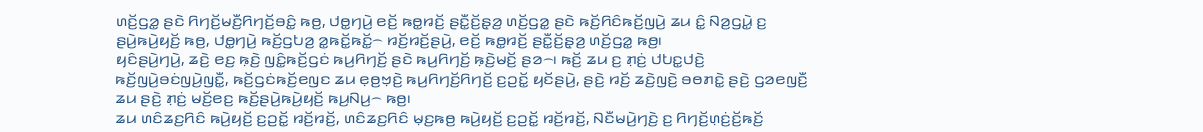ꤛꤢꤩ꤬ꤞꤤ꤭ ꤔꤢꤧ ꤖꤚꤢꤩ꤬ꤗꤢꤪ꤬ꤖꤚꤢꤩ꤬ꤋꤢꤨ꤭ ꤒꤥ꤬, ꤓꤥ꤭ꤚꤣꤧ꤬ ꤕꤢꤩ꤬ ꤒꤥ꤭ꤙꤢꤩ꤬ ꤔꤢꤪ꤭ꤢꤩ꤬ꤔ꤫ꤤ꤬ ꤛꤢꤩ꤬ꤞꤤ꤭ ꤔꤢꤧ ꤒꤢꤩ꤬ꤖꤢꤨꤒꤢꤩ꤬ꤜꤣꤧ꤬ ꤘꤣ ꤢꤨ꤭ ꤡꤤ꤬ꤞꤣꤧ꤭ ꤢ꤬ ꤔꤣꤧ꤬ꤒꤣꤧ꤬ꤟꤢꤩ꤬ ꤒꤥ꤬, ꤓꤥ꤭ꤚꤣꤧ꤬ ꤒꤢꤩ꤬ꤞꤝꤤ꤬ ꤤ꤭ꤒꤢꤩ꤭ꤒꤢꤩ꤭꤮ ꤙꤢꤩ꤬ꤙꤢꤩ꤬ꤔꤣꤧ꤬, ꤕꤢꤩ꤬ ꤒꤥ꤭ꤙꤢꤩ꤬ ꤔꤢꤪ꤭ꤢꤩ꤬ꤔ꤫ꤤ꤬ ꤛꤢꤩ꤬ꤞꤤ꤭ ꤒꤥ꤬꤯
ꤟꤢꤨꤔꤣꤧ꤬ꤚꤣꤧ꤬, ꤘꤢꤧ꤬ ꤕꤢ꤬ ꤒ꤫ꤢꤧ꤬ ꤜꤢꤨ꤭ꤒꤢꤩ꤬ꤞꤢꤦ ꤒꤣ꤬ꤖꤚꤢꤩ꤬ ꤔꤢꤧ ꤒꤣ꤬ꤖꤚꤢꤩ꤬ ꤒ꤫ꤢꤧ꤬ꤗꤢꤩ꤬ ꤔꤤ꤮꤯ ꤒꤢꤩ꤬ ꤘꤣ ꤢ꤬ ꤊ꤫ꤢꤦ꤬ ꤓꤝꤢ꤭ꤓꤢꤧ꤬ ꤒꤢꤩ꤬ꤜꤣꤧ꤬ꤋꤢꤦꤜꤣꤧ꤬ꤜꤢꤪ꤭, ꤒꤢꤩ꤬ꤞꤢꤦꤒꤢꤩ꤬ꤕꤜꤢ ꤘꤣ ꤕ꤫ꤥ꤬ꤠ꤫ꤢꤧ꤬ ꤒꤣ꤬ꤖꤚꤢꤩ꤬ꤖꤚꤢꤩ꤬ ꤢ꤬ꤑꤢꤩ꤭ ꤟꤢꤩꤔꤣꤧ꤬, ꤔꤢꤧ꤬ ꤙꤢꤩ꤬ ꤘꤢꤧ꤬ꤜꤢꤧ꤬ ꤋꤥꤊꤢꤧ꤭ ꤔꤢꤧ꤬ ꤞꤤꤕꤜꤢꤪ꤬ ꤘꤣ ꤔꤢꤧ꤬ ꤊ꤫ꤢꤦ꤬ ꤗꤢꤩ꤬ꤕꤢ꤬ ꤒꤢꤩ꤬ꤔꤣꤧ꤬ꤒꤣꤧ꤬ꤟꤢꤩ꤬ ꤒꤣ꤬ꤡꤣ꤬꤮ ꤒꤥ꤬꤯
ꤘꤣ ꤛꤢꤨꤘꤢ꤬ꤖꤢꤨ ꤒꤣꤧ꤬ꤟꤢꤩ꤬ ꤢ꤬ꤑꤢꤩ꤭ ꤙꤢꤩ꤬ꤙꤢꤩ꤬, ꤛꤢꤨꤘꤢ꤬ꤖꤢꤨ ꤗ꤫ꤢ꤬ꤒꤥ꤬ ꤒꤣꤧ꤬ꤟꤢꤩ꤬ ꤢ꤬ꤑꤢꤩ꤭ ꤙꤢꤩ꤬ꤙꤢꤩ꤬, ꤡꤢꤪꤗꤣꤧ꤬ꤚꤢꤧ꤬ ꤢ꤬ ꤖꤚꤢꤩ꤬ꤛ꤫ꤢꤦ꤬ꤢꤩ꤬ꤒꤢꤩ꤬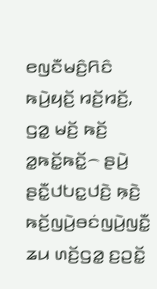ꤕꤜꤢꤪꤗꤢꤨ꤬ꤖꤢꤨ ꤒꤣꤧ꤬ꤟꤢꤩ꤬ ꤙꤢꤩ꤬ꤙꤢꤩ꤬, ꤞꤤ꤭ ꤗꤢꤩ꤬ ꤒꤢꤩ꤬ ꤤ꤭ꤒꤢꤩ꤭ꤒꤢꤩ꤭꤮ ꤔꤣꤧ꤬ ꤔꤢꤪ꤭ꤓꤝꤢ꤭ꤓꤢꤧ꤬ ꤒ꤫ꤢꤧ꤬ ꤒꤢꤩ꤬ꤜꤣꤧ꤬ꤋꤢꤦꤜꤣꤧ꤬ꤜꤢꤪ꤭ ꤘꤣ ꤛꤢꤩ꤬ꤞꤤ꤭ ꤢ꤬ꤑꤢꤩ꤭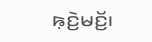ꤒ꤫ꤢꤧ꤬ꤗꤢꤩ꤬꤯